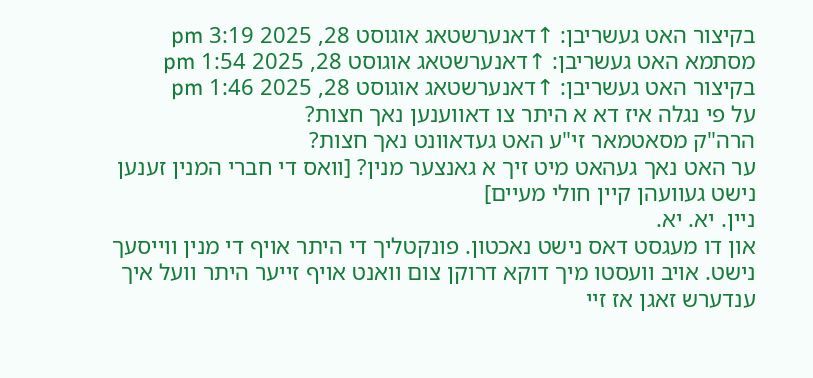בקיצור האט געשריבן: ↑דאנערשטאג אוגוסט 28, 2025 3:19 pm
מסתמא האט געשריבן: ↑דאנערשטאג אוגוסט 28, 2025 1:54 pm
בקיצור האט געשריבן: ↑דאנערשטאג אוגוסט 28, 2025 1:46 pm
על פי נגלה איז דא א היתר צו דאווענען נאך חצות?
הרה"ק מסאטמאר זי"ע האט געדאוונט נאך חצות?
ער האט נאך געהאט מיט זיך א גאנצער מנין? [וואס די חברי המנין זענען נישט געוועהן קיין חולי מעיים]
ניין. יא. יא.
און דו מעגסט דאס נישט נאכטון. פונקטליך די היתר אויף די מנין ווייסעך נישט. אויב וועסטו מיך דוקא דרוקן צום וואנט אויף זייער היתר וועל איך ענדערש זאגן אז זיי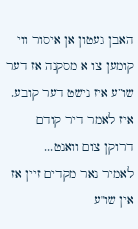האבן געטון אן איסור ווי קומען צו א מסקנה אז דער שו”ע איז נישט דער קובע.
איז לאמר דיר קודם דרוקן צום וואנט...
לאמיר נאר מקדים זיין אז אין שו"ע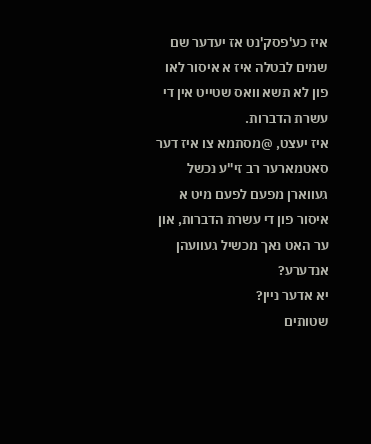איז כע'פסק'נט אז יעדער שם שמים לבטלה איז א איסור לאו פון לא תשא וואס שטייט אין די עשרת הדברות.
איז יעצט, @מסתמא צו איז דער סאטמארער רב זי"ע נכשל געווארן מפעם לפעם מיט א איסור פון די עשרת הדברות, און ער האט נאך מכשיל געוועהן אנדערע?
יא אדער ניין?
שטותים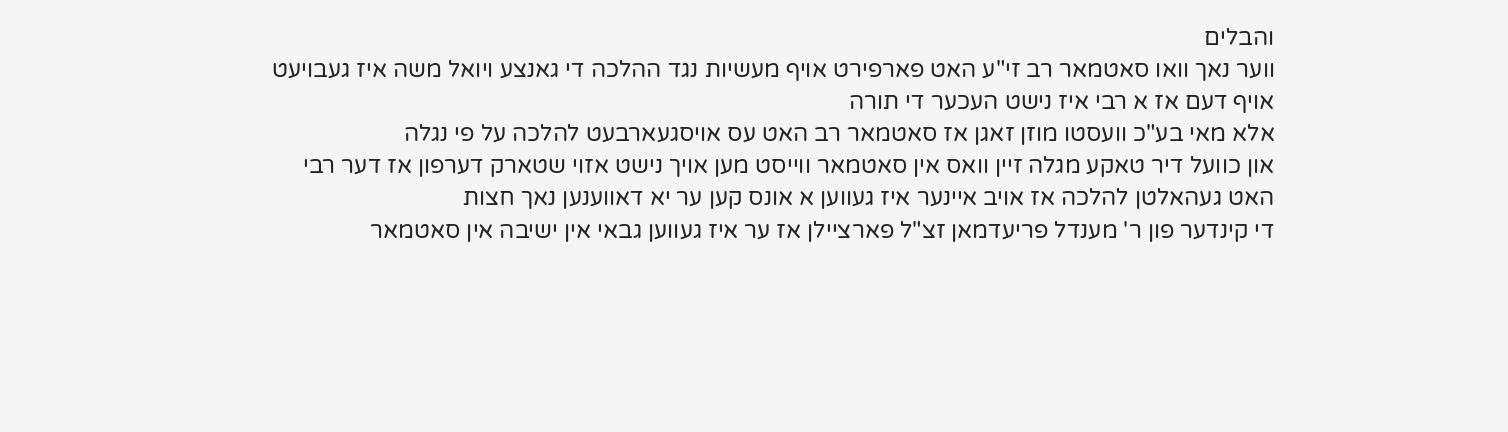והבלים
ווער נאך וואו סאטמאר רב זי"ע האט פארפירט אויף מעשיות נגד ההלכה די גאנצע ויואל משה איז געבויעט אויף דעם אז א רבי איז נישט העכער די תורה
אלא מאי בע"כ וועסטו מוזן זאגן אז סאטמאר רב האט עס אויסגעארבעט להלכה על פי נגלה
און כוועל דיר טאקע מגלה זיין וואס אין סאטמאר ווייסט מען אויך נישט אזוי שטארק דערפון אז דער רבי האט געהאלטן להלכה אז אויב איינער איז געווען א אונס קען ער יא דאווענען נאך חצות
די קינדער פון ר' מענדל פריעדמאן זצ"ל פארציילן אז ער איז געווען גבאי אין ישיבה אין סאטמאר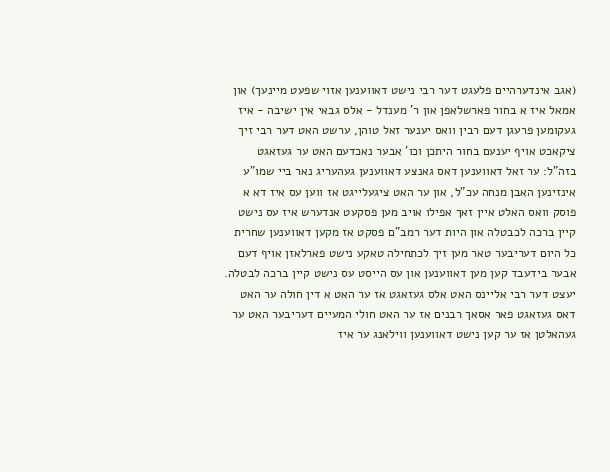(אגב אינדערהיים פלעגט דער רבי נישט דאווענען אזוי שפעט מיינעך) און אמאל איז א בחור פארשלאפן און ר' מענדל - אלס גבאי אין ישיבה - איז געקומען פרעגן דעם רבין וואס יענער זאל טוהן, ערשט האט דער רבי זיך ציקאכט אויף יענעם בחור היתכן וכו' אבער נאכדעם האט ער געזאגט בזה"ל: ער זאל דאווענען דאס גאנצע דאווענען געהעריג נאר ביי שמו"ע אינזינען האבן מנחה עכ"ל, און ער האט ציגעלייגט אז ווען עס איז דא א פוסק וואס האלט איין זאך אפילו אויב מען פסקעט אנדערש איז עס נישט קיין ברכה לכבטלה און היות דער רמב"ם פסקט אז מקען דאווענען שחרית כל היום דעריבער טאר מען זיך לכתחילה טאקע נישט פארלאזן אויף דעם אבער בידעבד קען מען דאווענען און עס הייסט עס נישט קיין ברכה לבטלה.
יעצט דער רבי אליינס האט אלס געזאגט אז ער האט א דין חולה ער האט דאס געזאגט פאר אסאך רבנים אז ער האט חולי המעיים דעריבער האט ער געהאלטן אז ער קען נישט דאווענען ווילאנג ער איז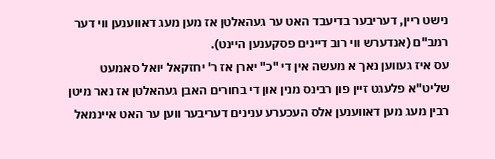נישט ריין, דעריבער בדיעבד האט ער געהאלטן אז מען מעג דאווענען ווי דער רמב"ם (אנדערש ווי רוב דיינים פסקענען היינט).
עס איז געווען נאך א מעשה אין די "כ" יארן אז ר' יחזקאל יואל סאמעט שליט"א פלעגט זיין פון רבינס מנין און די בחורים האבן געהאלטן אז נאר מיטן רבין מעג מען דאווענען אלס העכערע ענינים דעריבער ווען ער האט איינמאל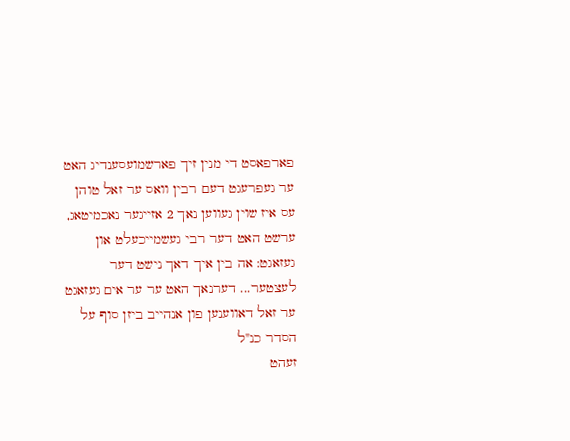פארפאסט די מנין זיך פארשמועסענדיג האט ער געפרעגט דעם רבין וואס ער זאל טוהן עס איז שוין געווען נאך 2 אזייגער נאכמיטאג, ערשט האט דער רבי געשמייכעלט און געזאגט: אה בין איך דאך נישט דער לעצטער... דערנאך האט ער ער אים געזאגט ער זאל דאווענען פון אנהייב ביזן סוף על הסדר כנ"ל
זעהט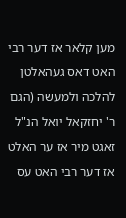מען קלאר אז דער רבי האט דאס געהאלטן להלכה ולמעשה (הגם ר' יחזקאל יואל הנ"ל זאגט מיר אז ער האלט אז דער רבי האט עס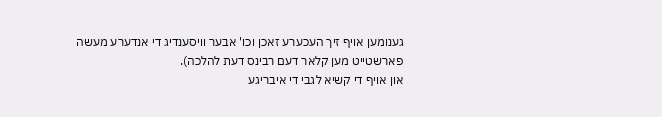גענומען אויף זיך העכערע זאכן וכו' אבער וויסענדיג די אנדערע מעשה פארשטייט מען קלאר דעם רבינס דעת להלכה).
און אויף די קשיא לגבי די איבריגע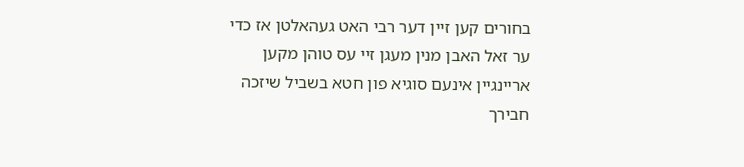בחורים קען זיין דער רבי האט געהאלטן אז כדי ער זאל האבן מנין מעגן זיי עס טוהן מקען אריינגיין אינעם סוגיא פון חטא בשביל שיזכה חבירך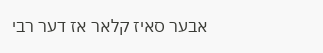אבער סאיז קלאר אז דער רבי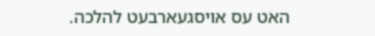האט עס אויסגעארבעט להלכה.